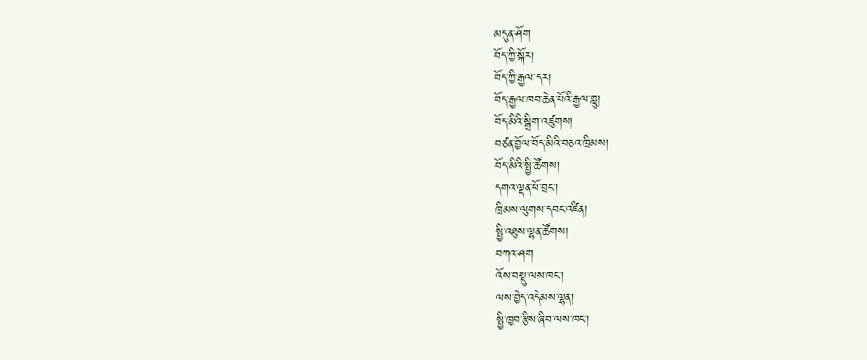མདུན་ཤོག
བོད་ཀྱི་སྐོར།
བོད་ཀྱི་རྒྱལ་དར།
བོད་རྒྱལ་ཁབ་ཆེན་པོའི་རྒྱལ་གླུ།
བོད་མིའི་སྒྲིག་འཛུགས།
བཙན་བྱོལ་བོད་མིའི་བཅའ་ཁྲིམས།
བོད་མིའི་སྤྱི་ཚོགས།
དགའ་ལྡན་ཕོ་བྲང་།
ཁྲིམས་ལུགས་དབང་འཛིན།
སྤྱི་འཐུས་ལྷན་ཚོགས།
བཀའ་ཤག
འོས་བསྡུ་ལས་ཁང་།
ལས་བྱེད་འདེམས་ལྷན།
སྤྱི་ཁྱབ་རྩིས་ཞིབ་ལས་ཁང་།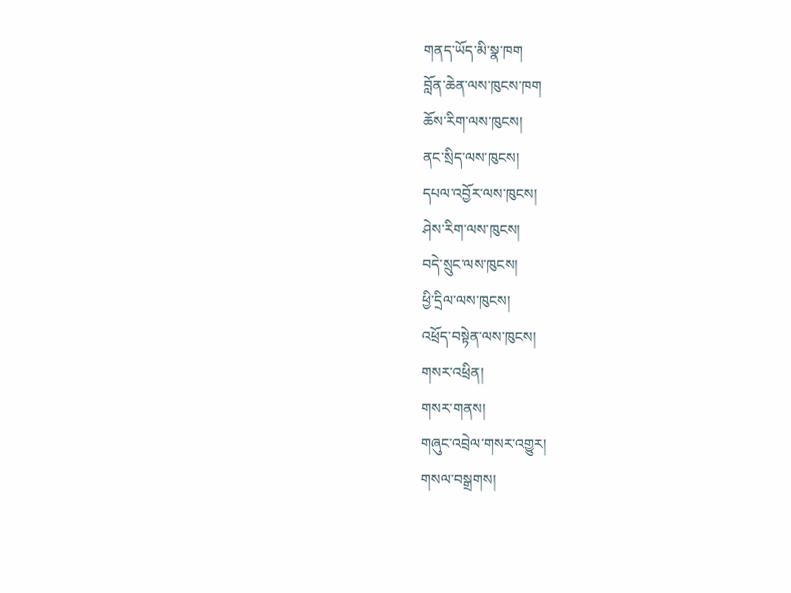གནད་ཡོད་མི་སྣ་ཁག
བློན་ཆེན་ལས་ཁུངས་ཁག
ཆོས་རིག་ལས་ཁུངས།
ནང་སྲིད་ལས་ཁུངས།
དཔལ་འབྱོར་ལས་ཁུངས།
ཤེས་རིག་ལས་ཁུངས།
བདེ་སྲུང་ལས་ཁུངས།
ཕྱི་དྲིལ་ལས་ཁུངས།
འཕྲོད་བསྟེན་ལས་ཁུངས།
གསར་འཕྲིན།
གསར་གནས།
གཞུང་འབྲེལ་གསར་འགྱུར།
གསལ་བསྒྲགས།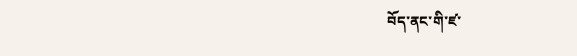བོད་ནང་གི་ཛ་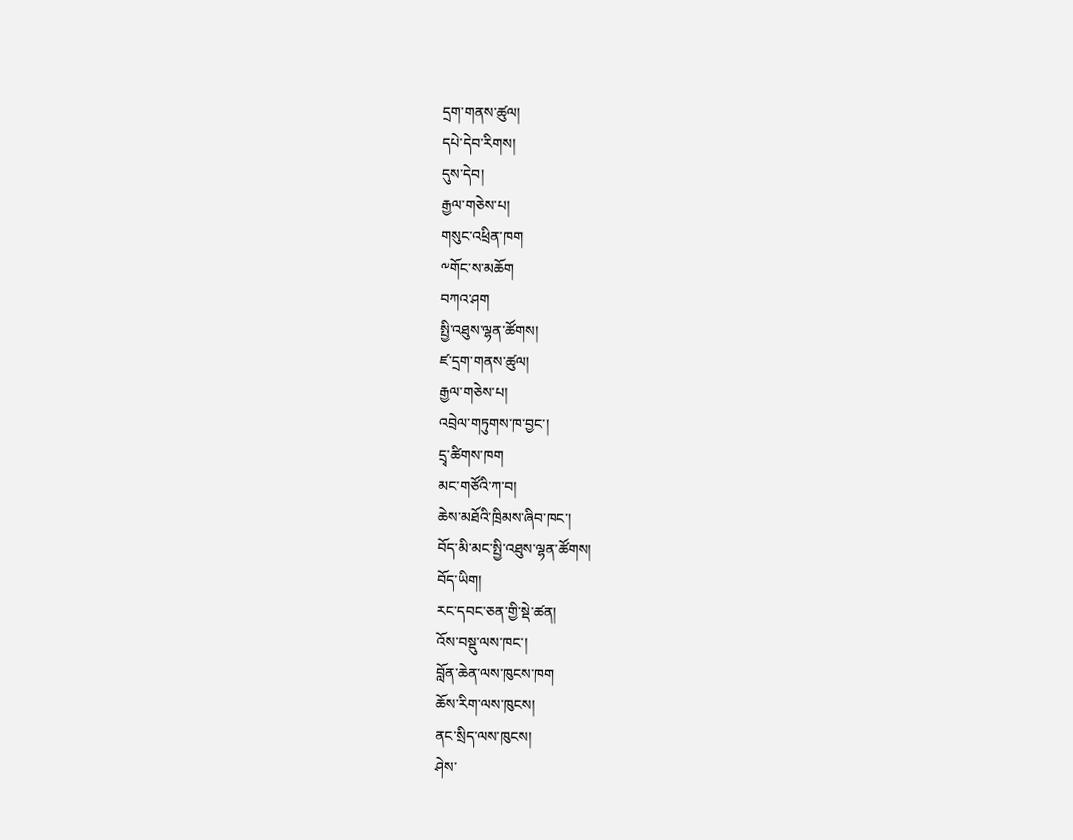དྲག་གནས་ཚུལ།
དཔེ་དེབ་རིགས།
དུས་དེབ།
རྒྱལ་གཅེས་པ།
གསུང་འཕྲིན་ཁག
༸གོང་ས་མཆོག
བཀའ་ཤག
སྤྱི་འཐུས་ལྷན་ཚོགས།
ཛ་དྲག་གནས་ཚུལ།
རྒྱལ་གཅེས་པ།
འབྲེལ་གཏུགས་ཁ་བྱང་།
དྲྭ་ཚིགས་ཁག
མང་གཙོའི་ཀ་བ།
ཆེས་མཐོའི་ཁྲིམས་ཞིབ་ཁང་།
བོད་མི་མང་སྤྱི་འཐུས་ལྷན་ཚོགས།
བོད་ཡིག།
རང་དབང་ཅན་གྱི་སྡེ་ཚན།
འོས་བསྡུ་ལས་ཁང་།
བློན་ཆེན་ལས་ཁུངས་ཁག
ཆོས་རིག་ལས་ཁུངས།
ནང་སྲིད་ལས་ཁུངས།
ཤེས་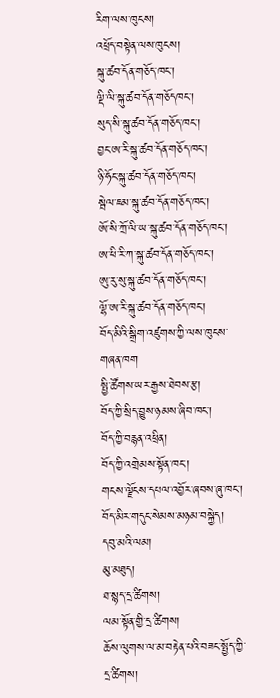རིག་ལས་ཁུངས།
འཕྲོད་བསྟེན་ལས་ཁུངས།
སྐུ་ཚབ་དོན་གཅོད་ཁང་།
ལྡི་ལི་སྐུ་ཚབ་དོན་གཅོདཁང་།
སུད་སི་སྐུ་ཚབ་དོན་གཅོད་ཁང་།
བྱང་ཨ་རི་སྐུ་ཚབ་དོན་གཅོད་ཁང་།
ཉི་ཧོང་སྐུ་ཚབ་དོན་གཅོད་ཁང་།
སྦེལ་ཇམ་སྐུ་ཚབ་དོན་གཅོད་ཁང་།
ཨོ་སི་ཀྲོ་ལི་ཡ་སྐུ་ཚབ་དོན་གཅོད་ཁང་།
ཨ་ཕི་རི་ཀ་སྐུ་ཚབ་དོན་གཅོད་ཁང་།
ཨུ་རུ་སུ་སྐུ་ཚབ་དོན་གཅོད་ཁང་།
ལྷོ་ཨ་རི་སྐུ་ཚབ་དོན་གཅོད་ཁང་།
བོད་མིའི་སྒྲིག་འཛུགས་ཀྱི་ལས་ཁུངས་གཞན་ཁག
སྤྱི་ཚོགས་ཡར་རྒྱས་ཐེབས་རྩ།
བོད་ཀྱི་སྲིད་བྱུས་ཉམས་ཞིབ་ཁང་།
བོད་ཀྱི་བརྙན་འཕྲིན།
བོད་ཀྱི་འགྲེམས་སྟོན་ཁང་།
གངས་ལྗོངས་དཔལ་འབྱོར་ཞབས་ཞུ་ཁང་།
བོད་མིར་གདུང་སེམས་མཉམ་བསྐྱེད།
དབུ་མའི་ལམ།
མུ་མཐུད།
ཐ་སྙད་དྲ་ཚིགས།
ལམ་སྟོན་གྱི་དྲ་ཚིགས།
ཆོས་ལུགས་ལ་མ་བརྟེན་པའི་བཟང་སྤྱོད་ཀྱི་དྲ་ཚིགས།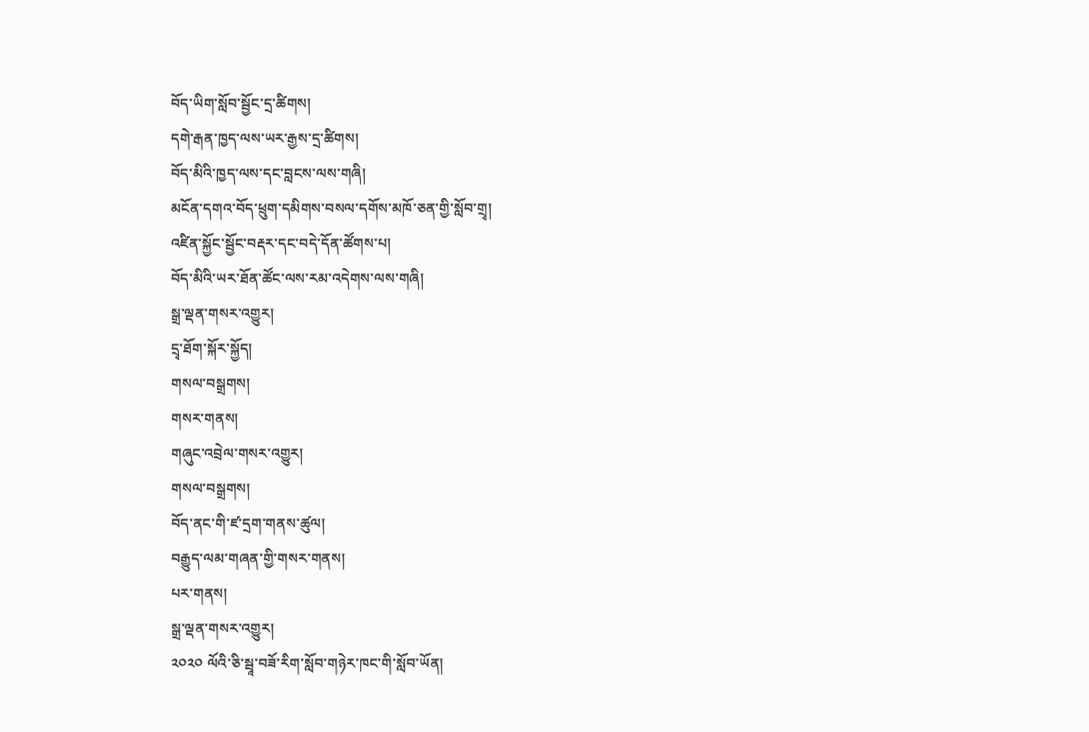བོད་ཡིག་སློབ་སྦྱོང་དྲ་ཚིགས།
དགེ་རྒན་ཁྱད་ལས་ཡར་རྒྱས་དྲ་ཚིགས།
བོད་མིའི་ཁྱད་ལས་དང་བླངས་ལས་གཞི།
མངོན་དགའ་བོད་ཕྲུག་དམིགས་བསལ་དགོས་མཁོ་ཅན་གྱི་སློབ་གྲྭ།
འཛིན་སྐྱོང་སྦྱོང་བརྡར་དང་བདེ་དོན་ཚོགས་པ།
བོད་མིའི་ཡར་ཐོན་ཚོང་ལས་རམ་འདེགས་ལས་གཞི།
སྒྲ་ལྡན་གསར་འགྱུར།
དྲྭ་ཐོག་སྐོར་སྐྱོད།
གསལ་བསྒྲགས།
གསར་གནས།
གཞུང་འབྲེལ་གསར་འགྱུར།
གསལ་བསྒྲགས།
བོད་ནང་གི་ཛ་དྲག་གནས་ཚུལ།
བརྒྱུད་ལམ་གཞན་གྱི་གསར་གནས།
པར་གནས།
སྒྲ་ལྡན་གསར་འགྱུར།
༢༠༢༠ ལོའི་ཅི་སྦཱ་བཟོ་རིག་སློབ་གཉེར་ཁང་གི་སློབ་ཡོན།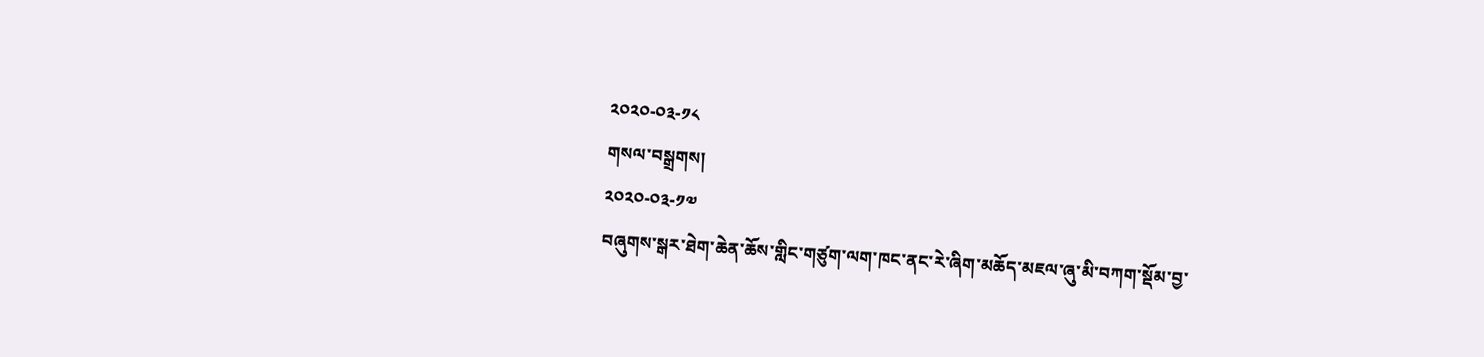༢༠༢༠-༠༣-༡༨
གསལ་བསྒྲགས།
༢༠༢༠-༠༣-༡༧
བཞུགས་སྒར་ཐེག་ཆེན་ཆོས་གླིང་གཙུག་ལག་ཁང་ནང་རེ་ཞིག་མཆོད་མཇལ་ཞུ་མི་བཀག་སྡོམ་བྱ་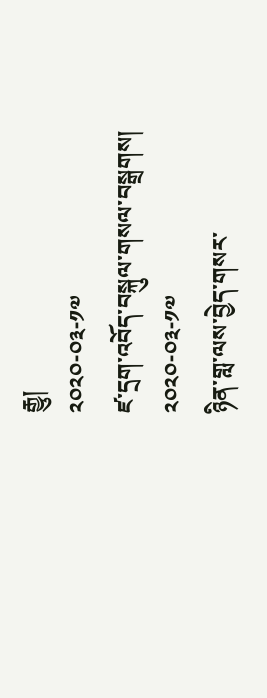རྒྱུ།
༢༠༢༠-༠༣-༡༧
ཛ་དྲག་འབོད་བསྐུལ་གསལ་བསྒྲགས།
༢༠༢༠-༠༣-༡༧
ཉིན་གླ་ལས་བྱེད་གསར་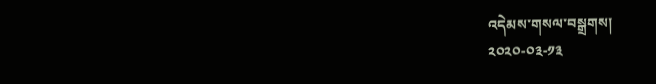འདེམས་གསལ་བསྒྲགས།
༢༠༢༠-༠༣-༡༣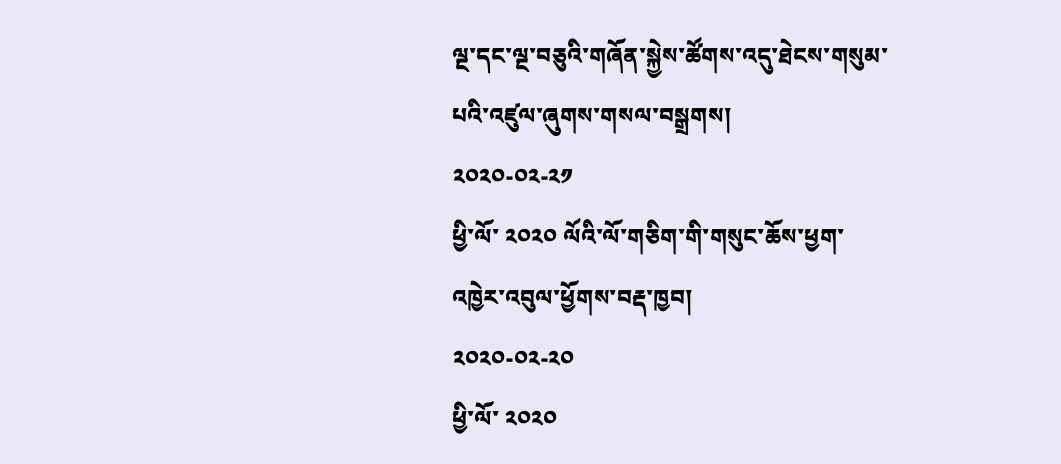ལྔ་དང་ལྔ་བཅུའི་གཞོན་སྐྱེས་ཚོགས་འདུ་ཐེངས་གསུམ་པའི་འཛུལ་ཞུགས་གསལ་བསྒྲགས།
༢༠༢༠-༠༢-༢༡
ཕྱི་ལོ་ ༢༠༢༠ ལོའི་ལོ་གཅིག་གི་གསུང་ཆོས་ཕྱག་འཁྱེར་འབུལ་ཕྱོགས་བརྡ་ཁྱབ།
༢༠༢༠-༠༢-༢༠
ཕྱི་ལོ་ ༢༠༢༠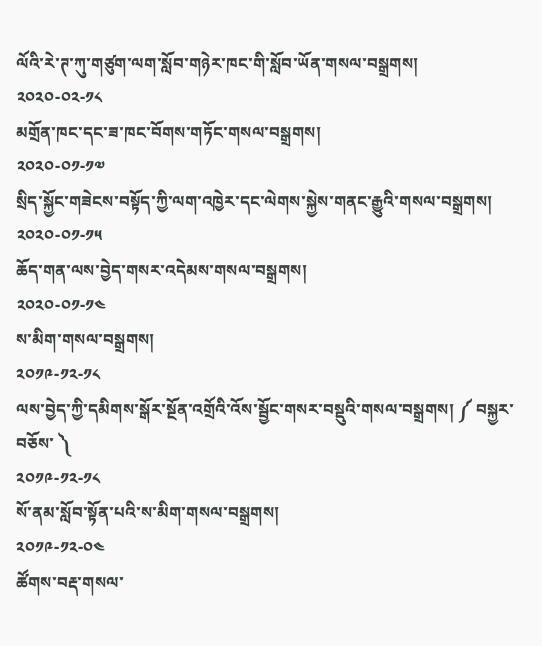ལོའི་རེ་ཊ་ཀུ་གཙུག་ལག་སློབ་གཉེར་ཁང་གི་སློབ་ཡོན་གསལ་བསྒྲགས།
༢༠༢༠-༠༢-༡༨
མགྲོན་ཁང་དང་ཟ་ཁང་བོགས་གཏོང་གསལ་བསྒྲགས།
༢༠༢༠-༠༡-༡༧
སྲིད་སྐྱོང་གཟེངས་བསྟོད་ཀྱི་ལག་འཁྱེར་དང་ལེགས་སྐྱེས་གནང་རྒྱུའི་གསལ་བསྒྲགས།
༢༠༢༠-༠༡-༡༥
ཆོད་གན་ལས་བྱེད་གསར་འདེམས་གསལ་བསྒྲགས།
༢༠༢༠-༠༡-༡༤
ས་མིག་གསལ་བསྒྲགས།
༢༠༡༩-༡༢-༡༨
ལས་བྱེད་ཀྱི་དམིགས་སྒོར་སྔོན་འགྲོའི་འོས་སྦྱོང་གསར་བསྡུའི་གསལ་བསྒྲགས། ༼ བསྐྱར་བཅོས་ ༽
༢༠༡༩-༡༢-༡༨
སོ་ནམ་སློབ་སྟོན་པའི་ས་མིག་གསལ་བསྒྲགས།
༢༠༡༩-༡༢-༠༤
ཚོགས་བརྡ་གསལ་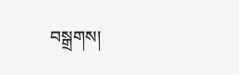བསྒྲགས།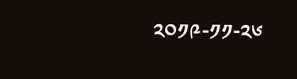༢༠༡༩-༡༡-༢༦